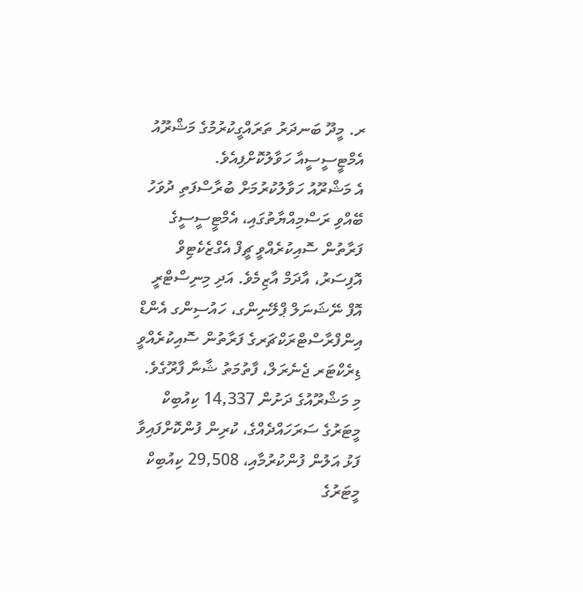ރ. މީދޫ ބަނދަރު ތަރައްގީކުރުމުގެ މަޝްރޫއު އެމްޓީސީސީއާ ހަވާލުކޮށްފިއެވެ.
އެ މަޝްރޫއު ހަވާލުކުރުމަށް ބުރާސްފަތި ދުވަހު ބޭއްވި ރަސްމިއްޔާތުގައި، އެމްޓީސީސީގެ ފަރާތުން ސޮއިކުރެއްވީ ޗީފް އެގްޒެކެޓިވް އޮފިސަރު، އާދަމް އާޒިމެވެ. އަދި މިނިސްޓްރީ އޮފް ނޭޝަނަލް ޕްލޭނިންގ، ހައުސިންގ އެންޑް އިންފްރާސްޓްރަކްޗަރގެ ފަރާތުން ސޮއިކުރެއްވީ ޑިރެކްޓަރ ޖެނެރަލް، ފާތުމަތު ޝާނާ ފާރޫގެވެ.
މި މަޝްރޫއުގެ ދަށުން 14,337 ކިއުބިކް މީޓަރުގެ ސަރަހައްދެއްގެ، ކުރިން ފުންކޮށްފައިވާ ފަޅު އަލުން ފުންކުރުމާއި، 29,508 ކިއުބިކް މީޓަރުގެ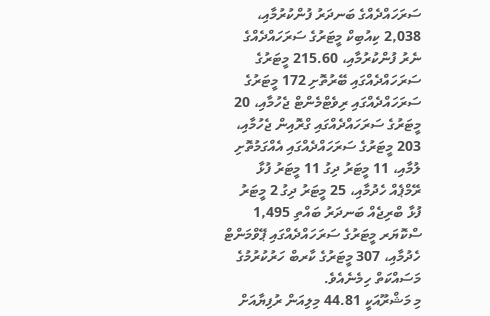ސަރަހައްދެއްގެ ބަނދަރު ފުންކުރުމާއި، 2,038 ކިއުބިކް މީޓަރުގެ ސަރަހައްދެއްގެ ނެރު ފުންކުރުމާއި، 215.60 މީޓަރުގެ ސަރަހައްދެއްގައި ބޭރުތޮށި 172 މީޓަރުގެ ސަރަހައްދެއްގައި ރިވެޓްމެންޓް ޖެހުމާއި، 20 މީޓަރުގެ ސަރަހައްދެއްގައި ގްރޮއިން ޖެހުމާއި، 203 މީޓަރުގެ ސަރަހައްދެއްގައި އެއްގަމުތޮށި ލުމާއި، 11 މީޓަރު ދިގު 11 މީޓަރު ފުޅާ ރޭމްޕެއް ހެދުމާއި، 25 މީޓަރު ދިގު 2 މީޓަރު ފުޅާ ބްރިޖެއް ބަނދަރު ބައްތި 1,495 ސްކޮޔަރ މީޓަރުގެ ސަރަހައްދެއްގައި ޕޭވްމަންޓް ހެދުމާއި، 307 މީޓަރުގެ ކާރބް ހަރުކުރުމުގެ މަސައްކަތް ހިމެނެއެވެ.
މި މަޝްރޫއަކީ 44.81 މިލިއަން ރުފިޔާއަށް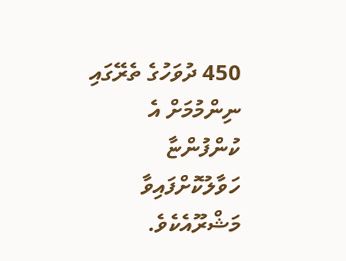450 ދުވަހުގެ ތެރޭގައި ނިންމުމަށް އެ ކުންފުންޏާ ހަވާލުކޮށްފައިވާ މަޝްރޫއެކެވެ.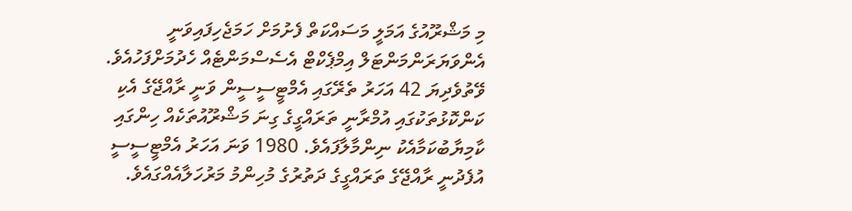މި މަޝްރޫއުގެ އަމަލީ މަސައްކަތް ފެށުމަށް ހަމަޖެހިފައިވަނީ އެންވަޔަރަންމަންޓަލް އިމްޕެކްޓް އެސެސްމަންޓެއް ހެދުމަށްފަހުއެވެ.
ވޭތުވެދިޔަ 42 އަހަރު ތެރޭގައި އެމްޓީސީސީން ވަނީ ރާއްޖޭގެ އެކި ކަންކޮޅުތަކުގައި އުމްރާނީ ތަރައްގީގެ ގިނަ މަޝްރޫއުތަކެއް ހިންގައި ކާމިޔާބުކަމާއެކު ނިންމާލާފައެވެ. 1980 ވަނަ އަހަރު އެމްޓީސީސީ އުފެދުނީ ރާއްޖޭގެ ތަރައްގީގެ ދަތުރުގެ މުހިންމު މަރުހަލާއެއްގައެވެ.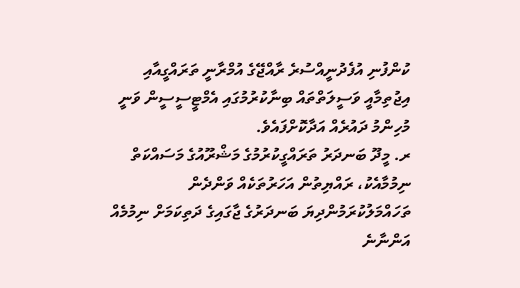ކުންފުނި އުފެދުނީއްސުރެ ރާއްޖޭގެ އުމްރާނީ ތަރައްގީއާއި އިޖުތިމާއީ ވަސީލަތްތައް ބިނާކުރުމުގައި އެމްޓީސީސީން ވަނީ މުހިންމު ދައުރެއް އަދާކޮށްފައެވެ.
ރ. މީދޫ ބަނދަރު ތަރައްގީކުރުމުގެ މަޝްރޫއުގެ މަސައްކަތް ނިމުމާއެކު، ރައްޔިތުން އަހަރުތަކެއް ވަންދެން ތަހައްމަލުކުރަމުންދިޔަ ބަނދަރުގެ ޖާގައިގެ ދަތިކަމަށް ނިމުމެއް އަންނާނެ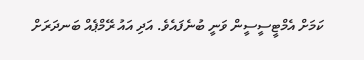ކަމަށް އެމްޓީސީސީން ވަނީ ބުނެފައެވެ. އަދި އައު ރޭމްޕެއް ބަނދަރަށް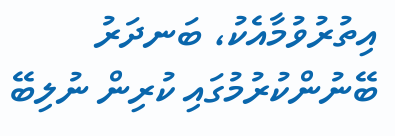އިތުރުވުމާއެކު، ބަނދަރު ބޭނުންކުރުމުގައި ކުރިން ނުލިބޭ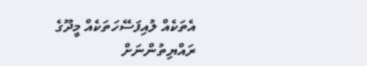އެތަކެއް ލުއިފަސޭހަތަކެއް މީދޫގެ ރައްޔިތުންނަށް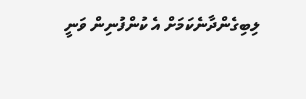ލިބިގެންދާނެކަމަށް އެ ކުންފުނިން ވަނީ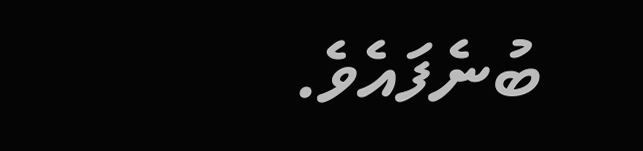ބުނެފައެވެ.